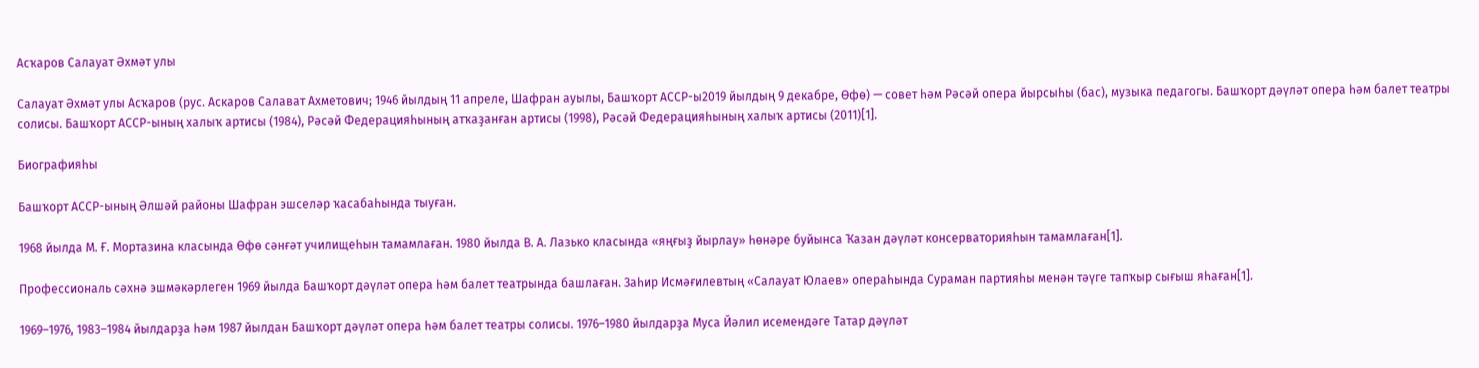Асҡаров Салауат Әхмәт улы

Салауат Әхмәт улы Асҡаров (рус. Аскаров Салават Ахметович; 1946 йылдың 11 апреле, Шафран ауылы, Башҡорт АССР-ы2019 йылдың 9 декабре, Өфө) — совет һәм Рәсәй опера йырсыһы (бас), музыка педагогы. Башҡорт дәүләт опера һәм балет театры солисы. Башҡорт АССР-ының халыҡ артисы (1984), Рәсәй Федерацияһының атҡаҙанған артисы (1998), Рәсәй Федерацияһының халыҡ артисы (2011)[1].

Биографияһы

Башҡорт АССР-ының Әлшәй районы Шафран эшселәр ҡасабаһында тыуған.

1968 йылда М. Ғ. Мортазина класында Өфө сәнғәт училищеһын тамамлаған. 1980 йылда В. А. Лазько класында «яңғыҙ йырлау» һөнәре буйынса Ҡазан дәүләт консерваторияһын тамамлаған[1].

Профессиональ сәхнә эшмәкәрлеген 1969 йылда Башҡорт дәүләт опера һәм балет театрында башлаған. Заһир Исмәғилевтың «Салауат Юлаев» операһында Сураман партияһы менән тәүге тапҡыр сығыш яһаған[1].

1969–1976, 1983–1984 йылдарҙа һәм 1987 йылдан Башҡорт дәүләт опера һәм балет театры солисы. 1976–1980 йылдарҙа Муса Йәлил исемендәге Татар дәүләт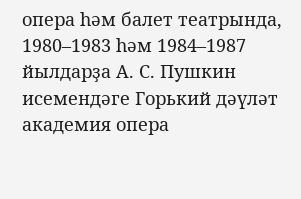опера һәм балет театрында, 1980–1983 һәм 1984–1987 йылдарҙа А. С. Пушкин исемендәге Горький дәүләт академия опера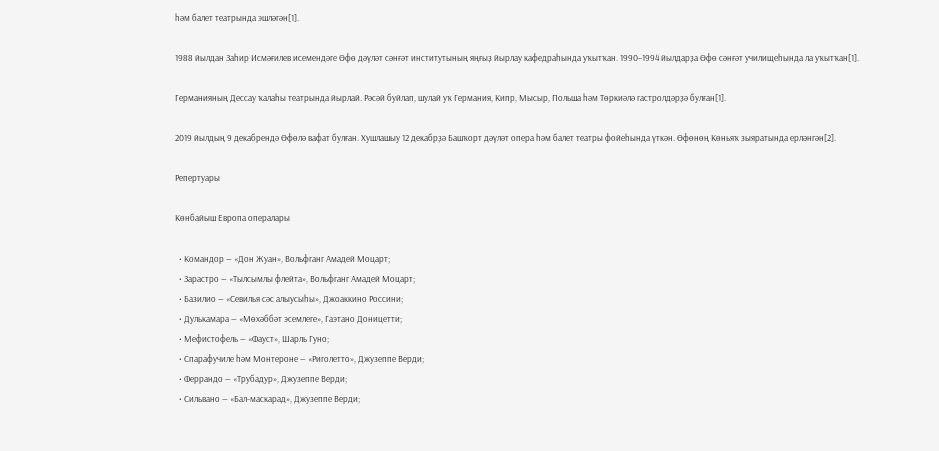һәм балет театрында эшләгән[1].

1988 йылдан Заһир Исмәғилев исемендәге Өфө дәүләт сәнғәт институтының яңғыҙ йырлау кафедраһында уҡытҡан. 1990–1994 йылдарҙа Өфө сәнғәт училищеһында ла уҡытҡан[1].

Германияның Дессау ҡалаһы театрында йырлай. Рәсәй буйлап, шулай уҡ Германия, Кипр, Мысыр, Польша һәм Төркиәлә гастролдәрҙә булған[1].

2019 йылдың 9 декабрендә Өфөлә вафат булған. Хушлашыу 12 декабрҙә Башҡорт дәүләт опера һәм балет театры фойеһында үткән. Өфөнөң Көньяҡ зыяратында ерләнгән[2].

Репертуары

Көнбайыш Европа опералары

  • Командор — «Дон Жуан», Вольфганг Амадей Моцарт;
  • Зарастро — «Тылсымлы флейта», Вольфганг Амадей Моцарт;
  • Базилио — «Севилья сәс алыусыһы», Джоаккино Россини;
  • Дулькамара — «Мөхәббәт эсемлеге», Гаэтано Доницетти;
  • Мефистофель — «Фауст», Шарль Гуно;
  • Спарафучиле һәм Монтероне — «Риголетто», Джузеппе Верди;
  • Феррандо — «Трубадур», Джузеппе Верди;
  • Сильвано — «Бал-маскарад», Джузеппе Верди;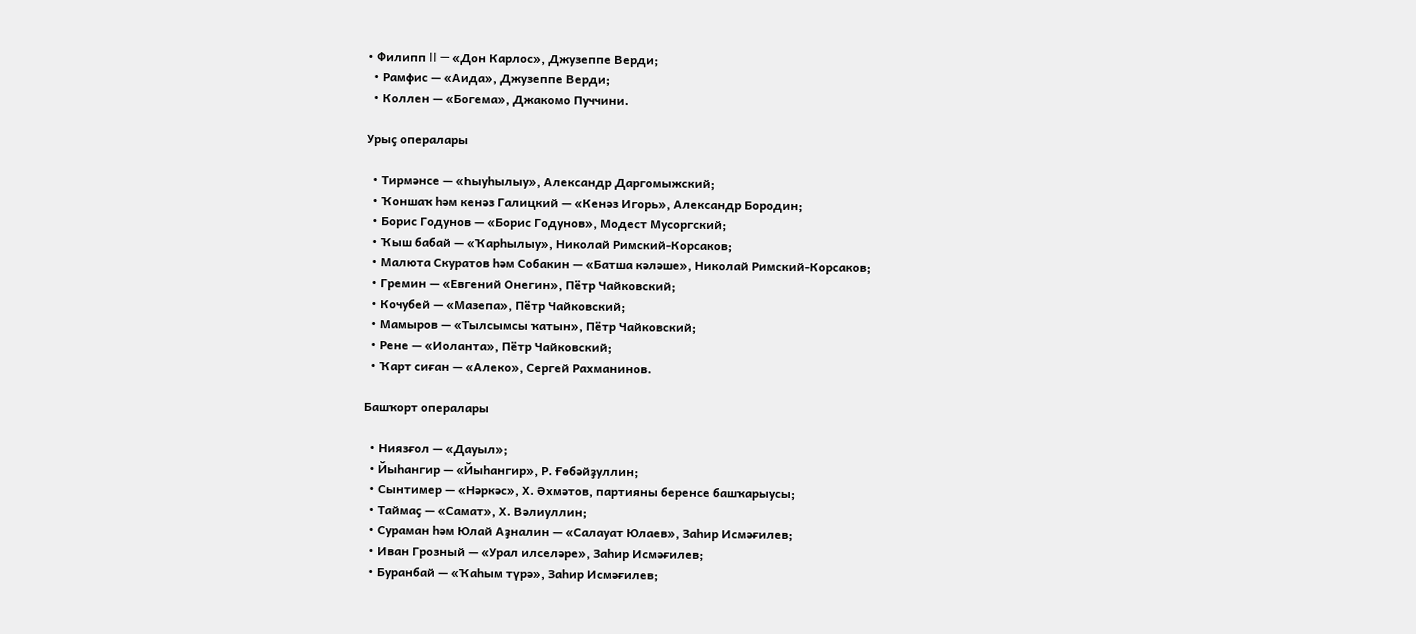• Филипп II — «Дон Карлос», Джузеппе Верди;
  • Рамфис — «Аида», Джузеппе Верди;
  • Коллен — «Богема», Джакомо Пуччини.

Урыҫ опералары

  • Тирмәнсе — «Һыуһылыу», Александр Даргомыжский;
  • Ҡоншаҡ һәм кенәз Галицкий — «Кенәз Игорь», Александр Бородин;
  • Борис Годунов — «Борис Годунов», Модест Мусоргский;
  • Ҡыш бабай — «Ҡарһылыу», Николай Римский-Корсаков;
  • Малюта Скуратов һәм Собакин — «Батша кәләше», Николай Римский-Корсаков;
  • Гремин — «Евгений Онегин», Пётр Чайковский;
  • Кочубей — «Мазепа», Пётр Чайковский;
  • Мамыров — «Тылсымсы ҡатын», Пётр Чайковский;
  • Рене — «Иоланта», Пётр Чайковский;
  • Ҡарт сиған — «Алеко», Сергей Рахманинов.

Башҡорт опералары

  • Ниязғол — «Дауыл»;
  • Йыһангир — «Йыһангир», Р. Ғөбәйҙуллин;
  • Сынтимер — «Нәркәс», Х. Әхмәтов, партияны беренсе башҡарыусы;
  • Таймаҫ — «Самат», Х. Вәлиуллин;
  • Сураман һәм Юлай Аҙналин — «Салауат Юлаев», Заһир Исмәғилев;
  • Иван Грозный — «Урал илселәре», Заһир Исмәғилев;
  • Буранбай — «Ҡаһым түрә», Заһир Исмәғилев;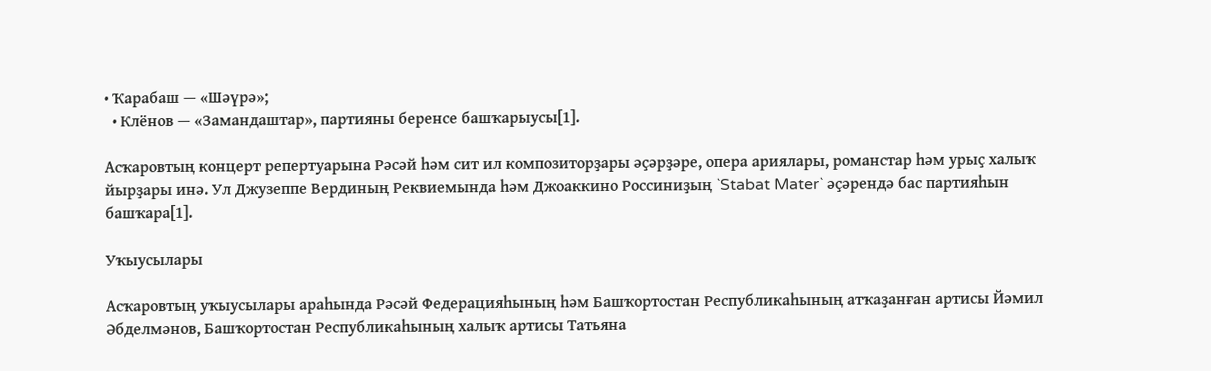• Ҡарабаш — «Шәүрә»;
  • Клёнов — «Замандаштар», партияны беренсе башҡарыусы[1].

Асҡаровтың концерт репертуарына Рәсәй һәм сит ил композиторҙары әҫәрҙәре, опера ариялары, романстар һәм урыҫ халыҡ йырҙары инә. Ул Джузеппе Вердиның Реквиемында һәм Джоаккино Россиниҙың `Stabat Mater` әҫәрендә бас партияһын башҡара[1].

Уҡыусылары

Асҡаровтың уҡыусылары араһында Рәсәй Федерацияһының һәм Башҡортостан Республикаһының атҡаҙанған артисы Йәмил Әбделмәнов, Башҡортостан Республикаһының халыҡ артисы Татьяна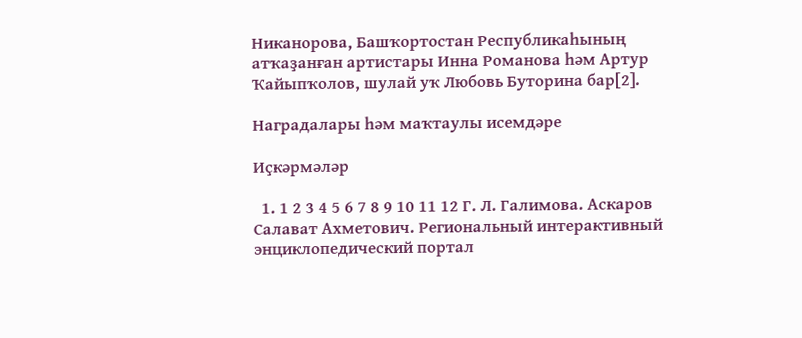Никанорова, Башҡортостан Республикаһының атҡаҙанған артистары Инна Романова һәм Артур Ҡайыпҡолов, шулай уҡ Любовь Буторина бар[2].

Наградалары һәм маҡтаулы исемдәре

Иҫкәрмәләр

  1. 1 2 3 4 5 6 7 8 9 10 11 12 Г. Л. Галимова. Аскаров Салават Ахметович. Региональный интерактивный энциклопедический портал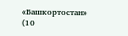«Башкортостан» (10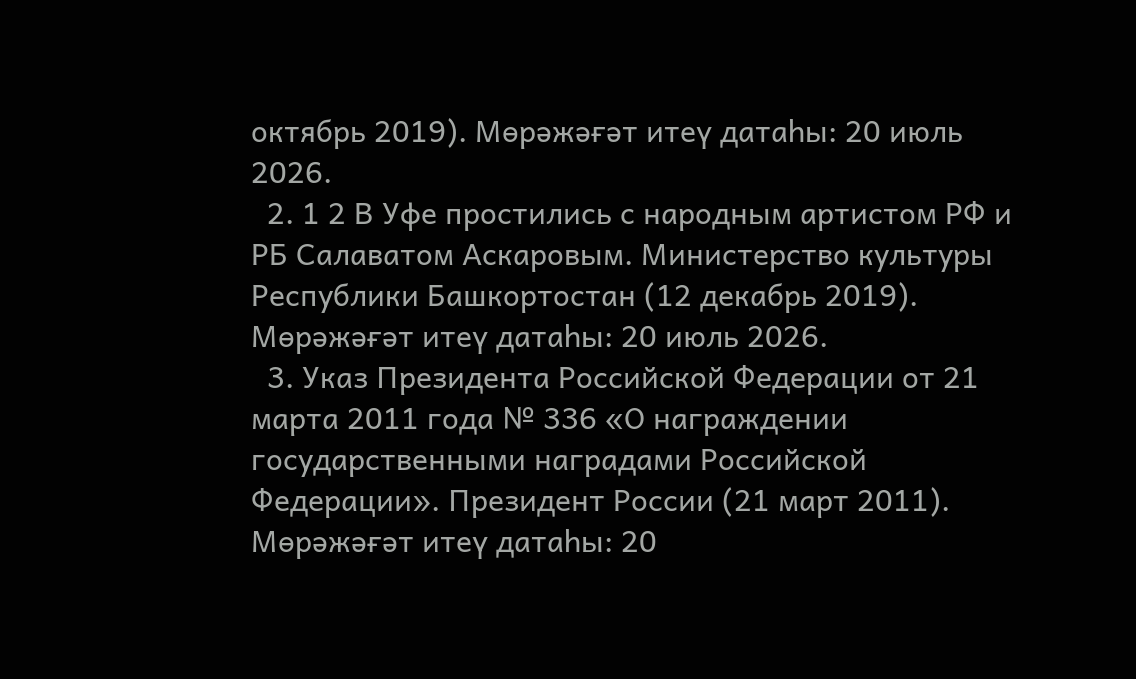октябрь 2019). Мөрәжәғәт итеү датаһы: 20 июль 2026.
  2. 1 2 В Уфе простились с народным артистом РФ и РБ Салаватом Аскаровым. Министерство культуры Республики Башкортостан (12 декабрь 2019). Мөрәжәғәт итеү датаһы: 20 июль 2026.
  3. Указ Президента Российской Федерации от 21 марта 2011 года № 336 «О награждении государственными наградами Российской Федерации». Президент России (21 март 2011). Мөрәжәғәт итеү датаһы: 20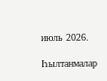июль 2026.

Һылтанмалар